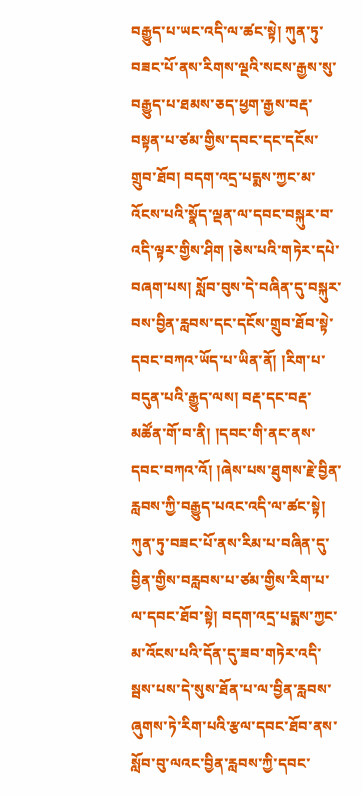བརྒྱུད་པ་ཡང་འདི་ལ་ཚང་སྟེ། ཀུན་ཏུ་བཟང་པོ་ནས་རིགས་ལྔའི་སངས་རྒྱས་སུ་བརྒྱུད་པ་ཐམས་ཅད་ཕྱག་རྒྱས་བརྡ་བསྟན་པ་ཙམ་གྱིས་དབང་དང་དངོས་གྲུབ་ཐོབ། བདག་འདྲ་པདྨས་ཀྱང་མ་འོངས་པའི་སྣོད་ལྡན་ལ་དབང་བསྐུར་བ་འདི་ལྟར་གྱིས་ཤིག །ཅེས་པའི་གཏེར་དཔེ་བཞག་པས། སློབ་བུས་དེ་བཞིན་དུ་བསྐུར་བས་བྱིན་རླབས་དང་དངོས་གྲུབ་ཐོབ་སྟེ་དབང་བཀའ་ཡོད་པ་ཡིན་ནོ། །རིག་པ་བདུན་པའི་རྒྱུད་ལས། བརྡ་དང་བརྡ་མཚོན་གོ་བ་ནི། །དབང་གི་ནང་ནས་དབང་བཀའ་འོ། །ཞེས་པས་ཐུགས་རྗེ་བྱིན་རླབས་ཀྱི་བརྒྱུད་པའང་འདི་ལ་ཚང་སྟེ། ཀུན་ཏུ་བཟང་པོ་ནས་རིམ་པ་བཞིན་དུ་བྱིན་གྱིས་བརླབས་པ་ཙམ་གྱིས་རིག་པ་ལ་དབང་ཐོབ་སྟེ། བདག་འདྲ་པདྨས་ཀྱང་མ་འོངས་པའི་དོན་དུ་ཟབ་གཏེར་འདི་སྦས་པས་དེ་སུས་ཐོན་པ་ལ་བྱིན་རླབས་ཞུགས་ཏེ་རིག་པའི་རྩལ་དབང་ཐོབ་ནས་སློབ་བུ་ལའང་བྱིན་རླབས་ཀྱི་དབང་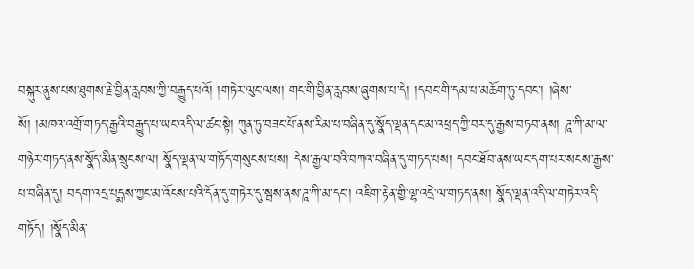བསྐུར་ནུས་པས་ཐུགས་རྗེ་བྱིན་རླབས་ཀྱི་བརྒྱུད་པའོ། །གཏེར་ལུང་ལས། གང་གི་བྱིན་རླབས་ཞུགས་པ་དེ། །དབང་གི་དམ་པ་མཆོག་ཏུ་དབང་། །ཞེས་སོ། །མཁའ་འགྲོ་གཏད་རྒྱའི་བརྒྱུད་པ་ཡང་འདི་ལ་ཚང་སྟེ། ཀུན་ཏུ་བཟང་པོ་ནས་རིམ་པ་བཞིན་དུ་སྣོད་ལྡན་དང་མ་འཕྲད་ཀྱི་བར་དུ་རྒྱས་བཏབ་ནས། ཌཱ་ཀི་མ་ལ་གཉེར་གཏད་ནས་སྣོད་མིན་སྲུངས་ལ། སྣོད་ལྡན་ལ་གཏོད་གསུངས་པས། དེས་རྒྱལ་བའི་བཀའ་བཞིན་དུ་གཏད་པས། དབང་ཐོབ་ནས་ཡང་དག་པར་སངས་རྒྱས་པ་བཞིན་དུ། བདག་འདྲ་པདྨས་ཀྱང་མ་འོངས་པའི་དོན་དུ་གཏེར་དུ་སྦས་ནས་ཌཱ་ཀི་མ་དང་། འཇིག་རྟེན་གྱི་ལྷ་འདྲེ་ལ་གཏད་ནས། སྣོད་ལྡན་འདི་ལ་གཏེར་འདི་གཏོད། །སྣོད་མིན་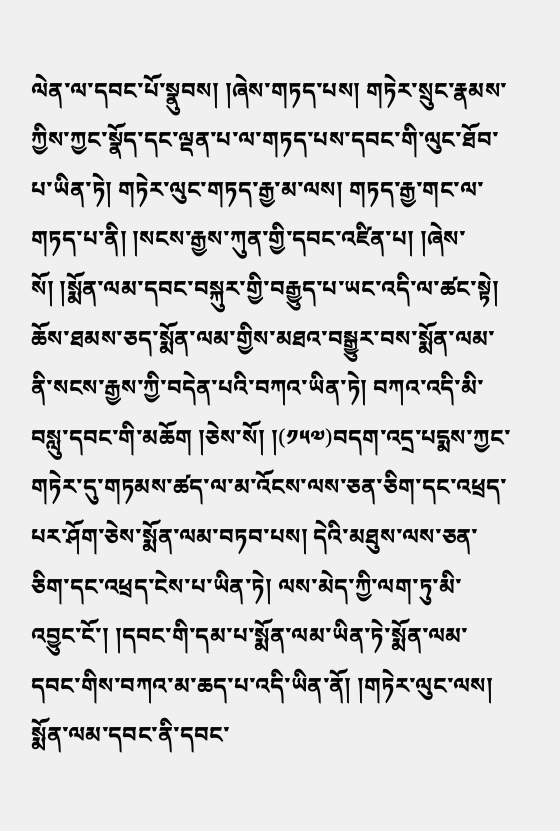ལེན་ལ་དབང་པོ་སྣུབས། །ཞེས་གཏད་པས། གཏེར་སྲུང་རྣམས་ཀྱིས་ཀྱང་སྣོད་དང་ལྡན་པ་ལ་གཏད་པས་དབང་གི་ལུང་ཐོབ་པ་ཡིན་ཏེ། གཏེར་ལུང་གཏད་རྒྱ་མ་ལས། གཏད་རྒྱ་གང་ལ་གཏད་པ་ནི། །སངས་རྒྱས་ཀུན་གྱི་དབང་འཛིན་པ། །ཞེས་སོ། །སྨོན་ལམ་དབང་བསྐུར་གྱི་བརྒྱུད་པ་ཡང་འདི་ལ་ཚང་སྟེ། ཆོས་ཐམས་ཅད་སྨོན་ལམ་གྱིས་མཐའ་བསྒྱུར་བས་སྨོན་ལམ་ནི་སངས་རྒྱས་ཀྱི་བདེན་པའི་བཀའ་ཡིན་ཏེ། བཀའ་འདི་མི་བསླུ་དབང་གི་མཆོག །ཅེས་སོ། །(༡༥༧)བདག་འདྲ་པདྨས་ཀྱང་གཏེར་དུ་གཏམས་ཚད་ལ་མ་འོངས་ལས་ཅན་ཅིག་དང་འཕྲད་པར་ཤོག་ཅེས་སྨོན་ལམ་བཏབ་པས། དེའི་མཐུས་ལས་ཅན་ཅིག་དང་འཕྲད་ངེས་པ་ཡིན་ཏེ། ལས་མེད་ཀྱི་ལག་ཏུ་མི་འབྱུང་ངོ་། །དབང་གི་དམ་པ་སྨོན་ལམ་ཡིན་ཏེ་སྨོན་ལམ་དབང་གིས་བཀའ་མ་ཆད་པ་འདི་ཡིན་ནོ། །གཏེར་ལུང་ལས། སྨོན་ལམ་དབང་ནི་དབང་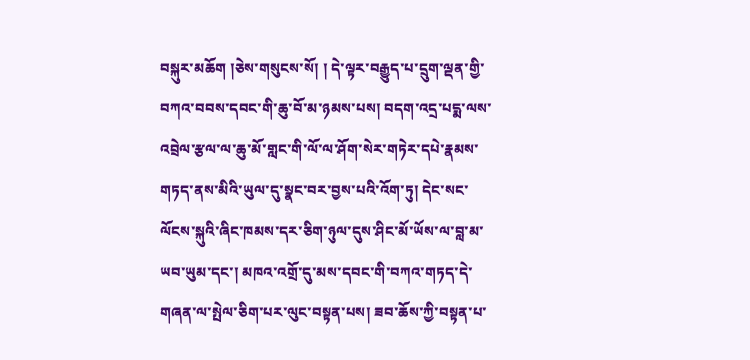བསྐུར་མཆོག །ཅེས་གསུངས་སོ། ། དེ་ལྟར་བརྒྱུད་པ་དྲུག་ལྡན་གྱི་བཀའ་བབས་དབང་གི་ཆུ་བོ་མ་ཉམས་པས། བདག་འདྲ་པདྨ་ལས་འབྲེལ་རྩལ་ལ་ཆུ་མོ་གླང་གི་ལོ་ལ་ཤོག་སེར་གཏེར་དཔེ་རྣམས་གཏད་ནས་མིའི་ཡུལ་དུ་སྣང་བར་བྱས་པའི་འོག་ཏུ། དེང་སང་ལོངས་སྐུའི་ཞིང་ཁམས་དར་ཅིག་ཉུལ་དུས་ཤིང་མོ་ཡོས་ལ་བླ་མ་ཡབ་ཡུམ་དང་། མཁའ་འགྲོ་དུ་མས་དབང་གི་བཀའ་གཏད་དེ་གཞན་ལ་སྤེལ་ཅིག་པར་ལུང་བསྟན་པས། ཟབ་ཆོས་ཀྱི་བསྟན་པ་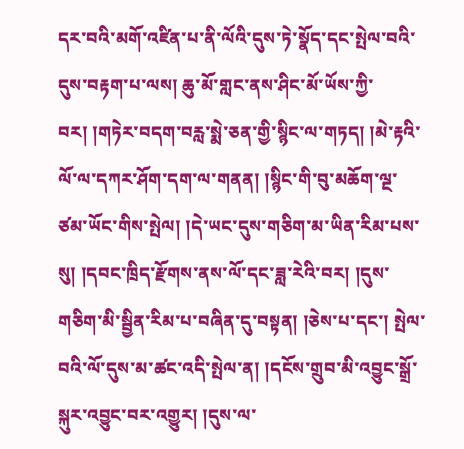དར་བའི་མགོ་འཛིན་པ་ནི་ལོའི་དུས་ཏེ་སྣོད་དང་སྤེལ་བའི་དུས་བརྟག་པ་ལས། ཆུ་མོ་གླང་ནས་ཤིང་མོ་ཡོས་ཀྱི་བར། །གཏེར་བདག་བརླ་སྨེ་ཅན་གྱི་སྙིང་ལ་གཏད། །མེ་རྟའི་ལོ་ལ་དཀར་ཤོག་དག་ལ་གནན། །སྙིང་གི་བུ་མཆོག་ལྔ་ཙམ་ཡོང་གིས་སྤེལ། །དེ་ཡང་དུས་གཅིག་མ་ཡིན་རིམ་པས་སུ། །དབང་ཁྲིད་རྫོགས་ནས་ལོ་དང་ཟླ་རེའི་བར། །དུས་གཅིག་མི་སྦྱིན་རིམ་པ་བཞིན་དུ་བསྟན། །ཅེས་པ་དང་། སྤེལ་བའི་ལོ་དུས་མ་ཚང་འདི་སྤེལ་ན། །དངོས་གྲུབ་མི་འབྱུང་སྒྲོ་སྐུར་འབྱུང་བར་འགྱུར། །དུས་ལ་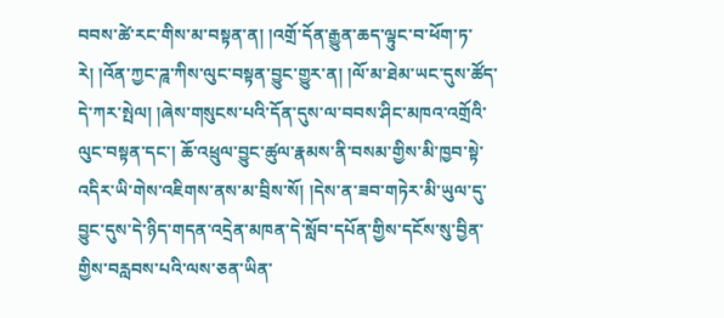བབས་ཚེ་རང་གིས་མ་བསྟན་ན། །འགྲོ་དོན་རྒྱུན་ཆད་ལྟུང་བ་ཕོག་ཏ་རེ། །འོན་ཀྱང་ཌཱ་ཀིས་ལུང་བསྟན་བྱུང་གྱུར་ན། །ལོ་མ་ཐེམ་ཡང་དུས་ཚོད་དེ་ཀར་སྤེལ། །ཞེས་གསུངས་པའི་དོན་དུས་ལ་བབས་ཤིང་མཁའ་འགྲོའི་ལུང་བསྟན་དང་། ཆོ་འཕྲུལ་བྱུང་ཚུལ་རྣམས་ནི་བསམ་གྱིས་མི་ཁྱབ་སྟེ་འདིར་ཡི་གེས་འཇིགས་ནས་མ་བྲིས་སོ། །དེས་ན་ཟབ་གཏེར་མི་ཡུལ་དུ་བྱུང་དུས་དེ་ཉིད་གདན་འདྲེན་མཁན་དེ་སློབ་དཔོན་གྱིས་དངོས་སུ་བྱིན་གྱིས་བརླབས་པའི་ལས་ཅན་ཡིན་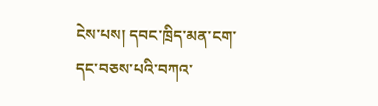ངེས་པས། དབང་ཁྲིད་མན་ངག་དང་བཅས་པའི་བཀའ་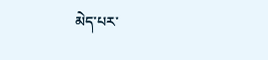མེད་པར་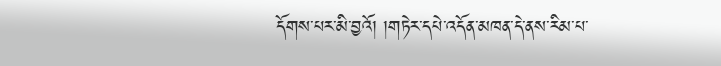དོགས་པར་མི་བྱའོ། །གཏེར་དཔེ་འདོན་མཁན་དེ་ནས་རིམ་པ་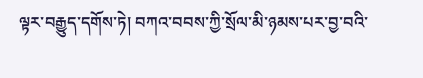ལྟར་བརྒྱུད་དགོས་ཏེ། བཀའ་བབས་ཀྱི་སྲོལ་མི་ཉམས་པར་བྱ་བའི་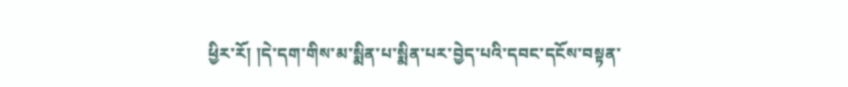ཕྱིར་རོ། །དེ་དག་གིས་མ་སྨིན་པ་སྨིན་པར་བྱེད་པའི་དབང་དངོས་བསྟན་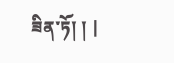ཟིན་ཏོ། ། |